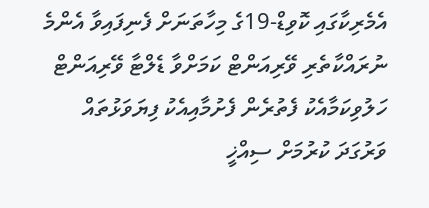އެމެރިކާގައި ކޮވިޑް-19ގެ މިހާތަނަށް ފެނިފައިވާ އެންމެ ނުރައްކާތެރި ވޭރިއަންޓް ކަމަށްވާ ޑެލްޓާ ވޭރިއަންޓް ހަލުވިކަމާއެކު ފެތުރެން ފެށުމާއިއެކު ފިޔަވަޅުތައް ވަރުގަދަ ކުރުމަށް ސިއްޚީ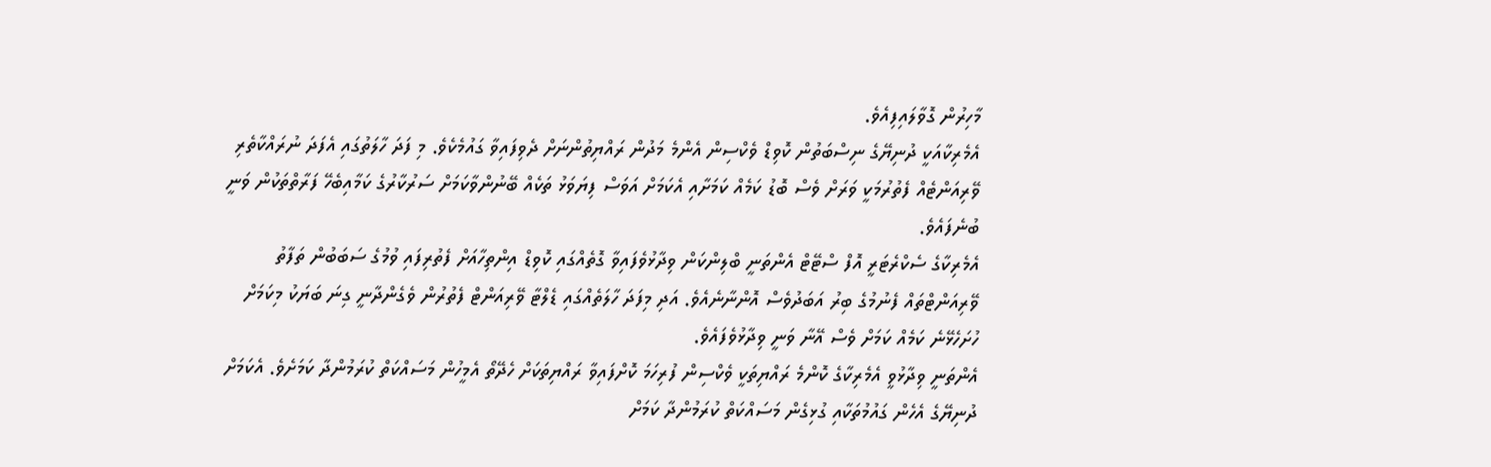މާހިރުން ގޮވާލައިފިއެވެ.
އެމެރިކާއަކީ ދުނިޔޭގެ ނިސްބަތުން ކޮވިޑް ވެކްސިން އެންމެ މަދުން ރައްޔިތުންނަށް ދެވިފައިވާ ގައުމެކެވެ. މި ފަދަ ހާލަތުގައި އެފަދަ ނުރައްކާތެރި ވޭރިއަންޓެއް ފެތުރުމަކީ ވަރަށް ވެސް ބޮޑު ކަމެއް ކަމަށާއި އެކަމަށް އަވަސް ފިޔަވަޅު ތަކެއް ބޭނުންވާކަމަށް ސަރުކާރުގެ ކަމާއިބެހޭ ފަރާތްތަކުން ވަނީ ބުނެފައެވެ.
އެމެރިކާގެ ސެކްރެޓަރީ އޮފް ސްޓޭޓް އެންތަނީ ބްލިންކަން ވިދާޅުވެފައިވާ ގޮތެއްގައި ކޮވިޑް އިންތިހާއަށް ފެތުރިފައި ވުމުގެ ސަބަބުން ތަފާތު ވޭރިއަންޓްތައް ފެނުމުގެ ބިރު އަބަދުވެސް އޮންނާނެއެވެ. އަދި މިފަދަ ހާލަތެއްގައި ޑެލްޓާ ވޭރިއަންޓް ފެތުރުން ވެގެންދާނީ ގިނަ ބަޔަކު މިކަމަށް ހުށަހެޅޭނެ ކަމެއް ކަމަށް ވެސް އޭނާ ވަނީ ވިދާޅުވެފައެވެ.
އެންތަނީ ވިދާޅުވީ އެމެރިކާގެ ކޮންމެ ރައްޔިތަކީ ވެކްސިން ފުރިހަމަ ކޮށްފައިވާ ރައްޔިތަކަށް ހެދޭތޯ އެމީހުން މަސައްކަތް ކުރަމުންދާ ކަމަށެވެ. އެކަމަށް ދުނިޔޭގެ އެހެން ގައުމުތަކާއި ގުޅިގެން މަސައްކަތް ކުރަމުންދާ ކަމަށް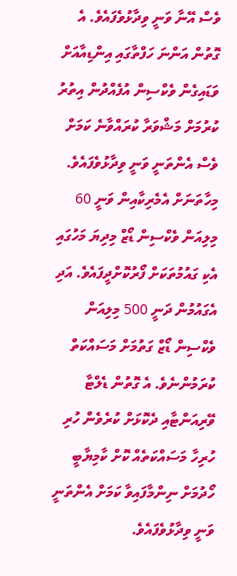ވެސް އޭނާ ވަނީ ވިދާޅުވެފައެވެ. އެ ގޮތުން އަންނަ ހަފްތާގައި އިންޑިއާއަށް ވަޑައިގެން ވެކްސިން އުފެއްދުން އިތުރު ކުރުމަށް މަޝްވަރާ ކުރައްވާނެ ކަމަށް ވެސް އެންތަނީ ވަނީ ވިދާޅުވެފައެވެ.
މިހާތަނަށް އެމެރިކާއިން ވަނީ 60 މިލިއަން ވެކްސިން ޑޯޒް މިދިޔަ މަހުގައި އެކި ގައުމުތަކަށް ފޯރުކޮށްދީފައެވެ. އަދި އެގައުމުން ދަނީ 500 މިލިއަން ވެކްސިން ޑޯޒް ގަތުމަށް މަސައްކަތް ކުރަމުންނެވެ. އެ ގޮތުން ޑެލްޓާ ވޭރިއަންޓާއި ދެކޮޅަށް ކުރެވެން ހުރި ހުރިހާ މަސައްކަތެއް ކޮށް ކާމިޔާބީ ހޯދުމަށް ނިންމާފައިވާ ކަމަށް އެންތަނީ ވަނީ ވިދާޅުވެފައެވެ.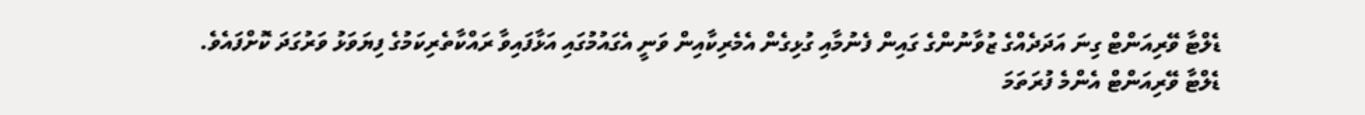ޑެލްޓާ ވޭރިއަންޓް ގިނަ އަދަދެއްގެ ޒުވާނުންގެ ގައިން ފެނުމާއި ގުޅިގެން އެމެރިކާއިން ވަނީ އެގައުމުގައި އަޅާފައިވާ ރައްކާތެރިކަމުގެ ފިޔަވަޅު ވަރުގަދަ ކޮށްފައެވެ.
ޑެލްޓާ ވޭރިއަންޓް އެންމެ ފުރަތަމަ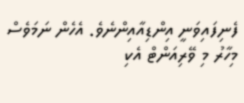ފެނިފައިވަނީ އިންޑިއާއިންނެވެ. އެހެން ނަމަވެސް މިހާރު މި ވޭރިއަންޓް އެކި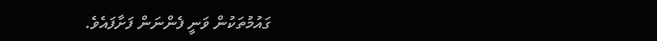ގައުމުތަކުން ވަނީ ފެންނަން ފަށާފައެވެ.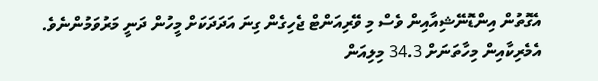އެގޮތުން އިންޑޮނޭޝިއާއިން ވެސް މި ވޭރިއަންޓް ޖެހިގެން ގިނަ އަދަދަކަށް މީހުން ދަނީ މަރުވަމުންނެވެ.
އެމެރިކާއިން މިހާތަނަށް 34.3 މިލިއަން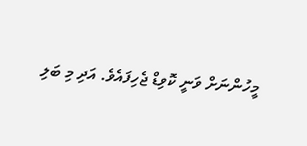މީހުންނަށް ވަނީ ކޮވިޑް ޖެހިފައެވެ. އަދި މި ބަލި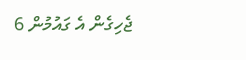ޖެހިގެން އެ ގައުމުން 6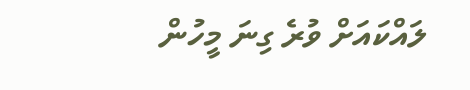ލައްކައަށް ވުރެ ގިނަ މީހުން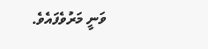ވަނީ މަރުވެފައެވެ.